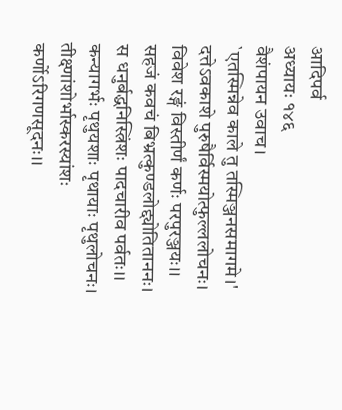आदिपर्व
अध्यायः १४६
वैशंपायन उवाच।
`एतस्मिन्नेव काले तु तस्मिञ्जनसमागमे।'
दत्तेऽवकाशे पुरुषैर्विस्मयोत्फुल्ललोचनः।
विवेश रङ्गं विस्तीर्णं कर्णः परपुरञ्जयः।।
सहजं कवचं बिभ्रत्कुण्डलोद्द्योतिताननः।
स धनुर्बद्धनिस्त्रिंशः पादचारीव पर्वतः।।
कन्यागर्भः पृथुयशाः पृथायाः पृथुलोचनः।
तीक्ष्णांशोर्भास्करस्यांशः कर्णोऽरिगणसूदनः।।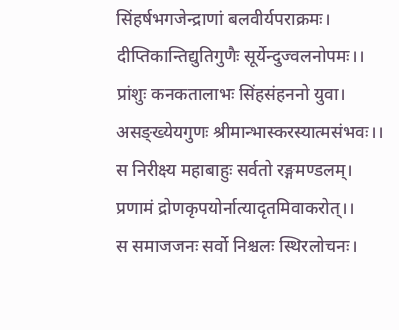सिंहर्षभगजेन्द्राणां बलवीर्यपराक्रमः।
दीप्तिकान्तिद्युतिगुणैः सूर्येन्दुज्वलनोपमः।।
प्रांशुः कनकतालाभः सिंहसंहननो युवा।
असङ्ख्येयगुणः श्रीमान्भास्करस्यात्मसंभवः।।
स निरीक्ष्य महाबाहुः सर्वतो रङ्गमण्डलम्।
प्रणामं द्रोणकृपयोर्नात्यादृतमिवाकरोत्।।
स समाजजनः सर्वो निश्चलः स्थिरलोचनः।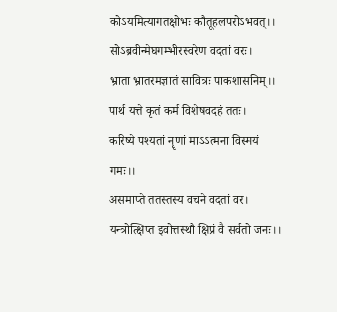कोऽयमित्यागतक्षोभः कौतूहलपरोऽभवत्।।
सोऽब्रवीन्मेघगम्भीरस्वरेण वदतां वरः।
भ्राता भ्रातरमज्ञातं सावित्रः पाकशासनिम्।।
पार्थ यत्ते कृतं कर्म विशेषवदहं ततः।
करिष्ये पश्यतां नॄणां माऽऽत्मना विस्मयं गमः।।
असमाप्ते ततस्तस्य वचने वदतां वर।
यन्त्रोत्क्षिप्त इवोत्तस्थौ क्षिप्रं वै सर्वतो जनः।।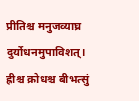प्रीतिश्च मनुजव्याघ्र दुर्योधनमुपाविशत्।
ह्रीश्च क्रोधश्च बीभत्सुं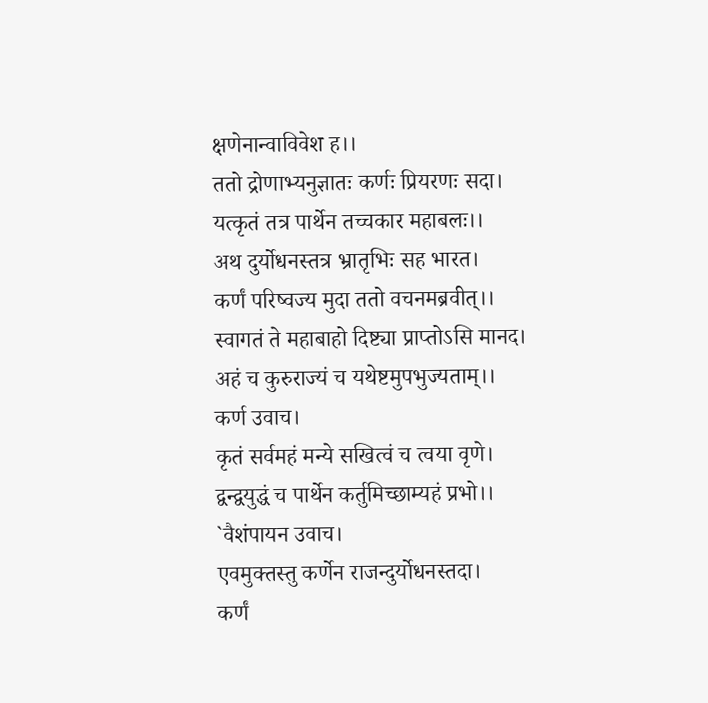क्षणेनान्वाविवेश ह।।
ततो द्रोणाभ्यनुज्ञातः कर्णः प्रियरणः सदा।
यत्कृतं तत्र पार्थेन तच्चकार महाबलः।।
अथ दुर्योधनस्तत्र भ्रातृभिः सह भारत।
कर्णं परिष्वज्य मुदा ततो वचनमब्रवीत्।।
स्वागतं ते महाबाहो दिष्ट्या प्राप्तोऽसि मानद।
अहं च कुरुराज्यं च यथेष्टमुपभुज्यताम्।।
कर्ण उवाच।
कृतं सर्वमहं मन्ये सखित्वं च त्वया वृणे।
द्वन्द्वयुद्धं च पार्थेन कर्तुमिच्छाम्यहं प्रभो।।
`वैशंपायन उवाच।
एवमुक्तस्तु कर्णेन राजन्दुर्योधनस्तदा।
कर्णं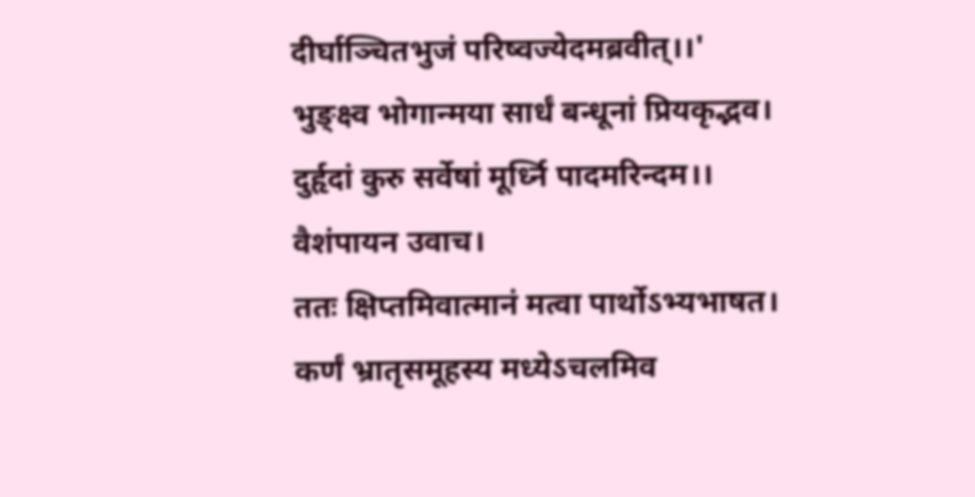दीर्घाञ्चितभुजं परिष्वज्येदमब्रवीत्।।'
भुङ्क्ष्व भोगान्मया सार्धं बन्धूनां प्रियकृद्भव।
दुर्हृदां कुरु सर्वेषां मूर्ध्नि पादमरिन्दम।।
वैशंपायन उवाच।
ततः क्षिप्तमिवात्मानं मत्वा पार्थोऽभ्यभाषत।
कर्णं भ्रातृसमूहस्य मध्येऽचलमिव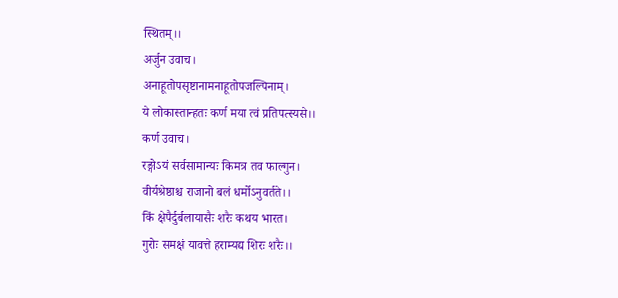स्थितम्।।
अर्जुन उवाच।
अनाहूतोपसृष्टानामनाहूतोपजल्पिनाम्।
ये लोकास्तान्हतः कर्ण मया त्वं प्रतिपत्स्यसे।।
कर्ण उवाच।
रङ्गोऽयं सर्वसामान्यः किमत्र तव फाल्गुन।
वीर्यश्रेष्ठाश्च राजानो बलं धर्मोऽनुवर्तते।।
किं क्षेपैर्दुर्बलायासैः शरैः कथय भारत।
गुरोः समक्षं यावत्ते हराम्यद्य शिरः शरैः।।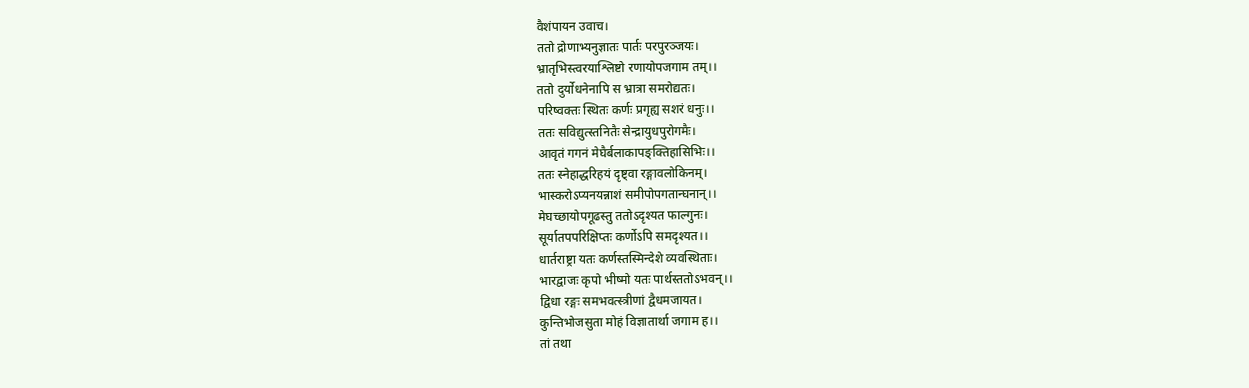वैशंपायन उवाच।
ततो द्रोणाभ्यनुज्ञातः पार्तः परपुरञ्जयः।
भ्रातृभिस्त्वरयाश्लिष्टो रणायोपजगाम तम्।।
ततो दुर्योधनेनापि स भ्रात्रा समरोद्यतः।
परिष्वक्तः स्थितः कर्णः प्रगृह्य सशरं धनुः।।
ततः सविद्युत्स्तनितैः सेन्द्रायुधपुरोगमैः।
आवृतं गगनं मेघैर्बलाकापङ्क्तिहासिभिः।।
ततः स्नेहाद्धरिहयं दृष्ट्वा रङ्गावलोकिनम्।
भास्करोऽप्यनयन्नाशं समीपोपगतान्घनान्।।
मेघच्छायोपगूढस्तु ततोऽदृश्यत फाल्गुनः।
सूर्यातपपरिक्षिप्तः कर्णोऽपि समदृश्यत।।
धार्तराष्ट्रा यतः कर्णस्तस्मिन्देशे व्यवस्थिताः।
भारद्वाजः कृपो भीष्मो यतः पार्थस्ततोऽभवन्।।
द्विधा रङ्गः समभवत्स्त्रीणां द्वैधमजायत।
कुन्तिभोजसुता मोहं विज्ञातार्था जगाम ह।।
तां तथा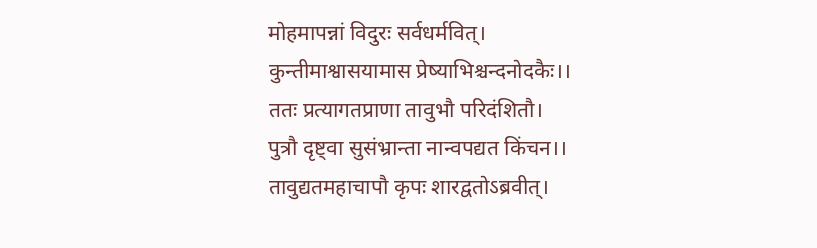मोहमापन्नां विदुरः सर्वधर्मवित्।
कुन्तीमाश्वासयामास प्रेष्याभिश्चन्दनोदकैः।।
ततः प्रत्यागतप्राणा तावुभौ परिदंशितौ।
पुत्रौ दृष्ट्वा सुसंभ्रान्ता नान्वपद्यत किंचन।।
तावुद्यतमहाचापौ कृपः शारद्वतोऽब्रवीत्।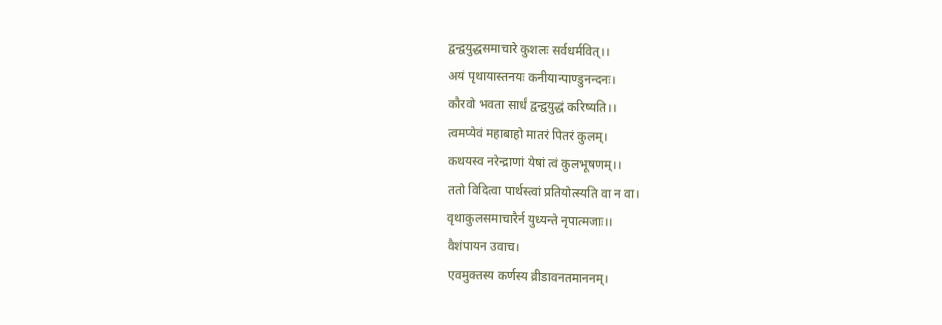द्वन्द्वयुद्धसमाचारे कुशलः सर्वधर्मवित्।।
अयं पृथायास्तनयः कनीयान्पाण्डुनन्दनः।
कौरवो भवता सार्धं द्वन्द्वयुद्धं करिष्यति।।
त्वमप्येवं महाबाहो मातरं पितरं कुलम्।
कथयस्व नरेन्द्राणां येषां त्वं कुलभूषणम्।।
ततो विदित्वा पार्थस्त्वां प्रतियोत्स्यति वा न वा।
वृथाकुलसमाचारैर्न युध्यन्ते नृपात्मजाः।।
वैशंपायन उवाच।
एवमुक्तस्य कर्णस्य व्रीडावनतमाननम्।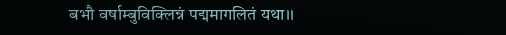बभौ वर्षाम्बुविक्लिन्नं पद्ममागलितं यथा।।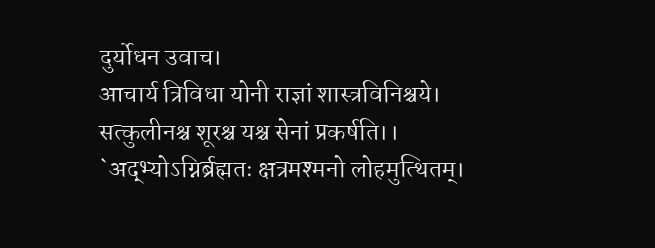दुर्योधन उवाच।
आचार्य त्रिविधा योनी राज्ञां शास्त्रविनिश्चये।
सत्कुलीनश्च शूरश्च यश्च सेनां प्रकर्षति।।
`अद्भ्योऽग्निर्ब्रह्मतः क्षत्रमश्मनो लोहमुत्थितम्।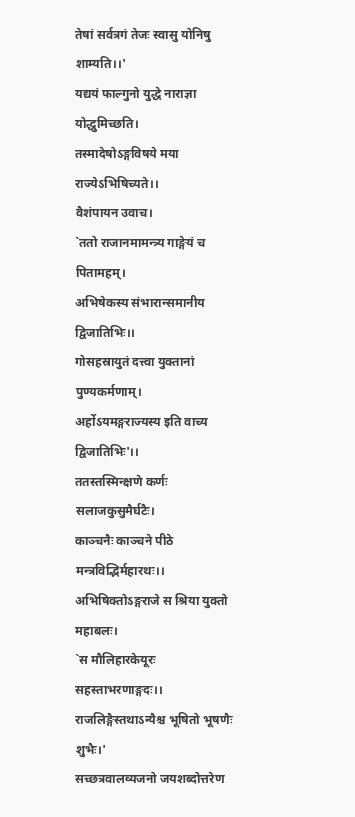तेषां सर्वत्रगं तेजः स्वासु योनिषु शाम्यति।।'
यद्ययं फाल्गुनो युद्धे नाराज्ञा योद्धुमिच्छति।
तस्मादेषोऽङ्गविषये मया राज्येऽभिषिच्यते।।
वैशंपायन उवाच।
`ततो राजानमामन्त्र्य गाङ्गेयं च पितामहम्।
अभिषेकस्य संभारान्समानीय द्विजातिभिः।।
गोसहस्रायुतं दत्त्वा युक्तानां पुण्यकर्मणाम्।
अर्होऽयमङ्गराज्यस्य इति वाच्य द्विजातिभिः'।।
ततस्तस्मिन्क्षणे कर्णः सलाजकुसुमैर्घटैः।
काञ्चनैः काञ्चने पीठे मन्त्रविद्भिर्महारथः।।
अभिषिक्तोऽङ्गराजे स श्रिया युक्तो महाबलः।
`स मौलिहारकेयूरः सहस्ताभरणाङ्गदः।।
राजलिङ्गैस्तथाऽन्यैश्च भूषितो भूषणैः शुभैः।'
सच्छत्रवालव्यजनो जयशब्दोत्तरेण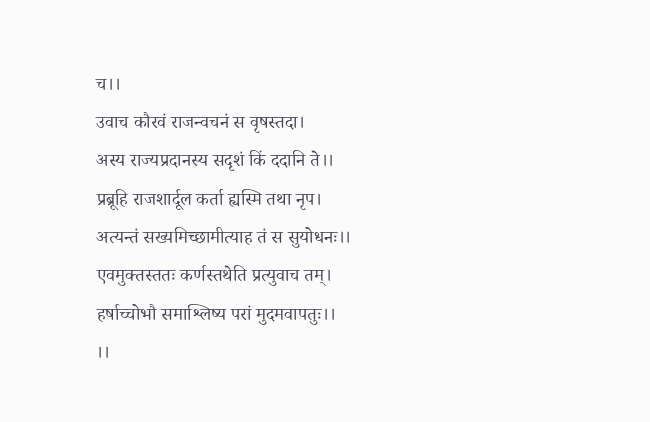च।।
उवाच कौरवं राजन्वचनं स वृषस्तदा।
अस्य राज्यप्रदानस्य सदृशं किं ददानि ते।।
प्रब्रूहि राजशार्दूल कर्ता ह्यस्मि तथा नृप।
अत्यन्तं सख्यमिच्छामीत्याह तं स सुयोधनः।।
एवमुक्तस्ततः कर्णस्तथेति प्रत्युवाच तम्।
हर्षाच्चोभौ समाश्लिष्य परां मुदमवापतुः।।
।।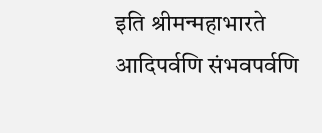इति श्रीमन्महाभारते आदिपर्वणि संभवपर्वणि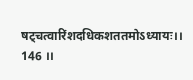षट्चत्वारिंशदधिकशततमोऽध्यायः।। 146 ।।